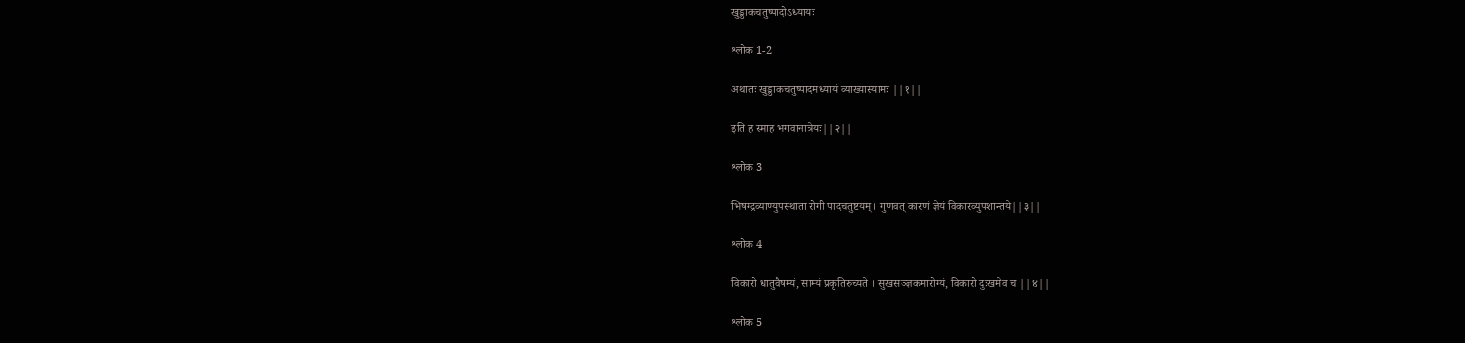खुड्डाकचतुष्पादोऽध्यायः

श्लोक 1-2

अथातः खुड्डाकचतुष्पादमध्यायं व्याख्यास्यामः ||१||

इति ह स्माह भगवानात्रेयः||२||

श्लोक 3

भिषग्द्रव्याण्युपस्थाता रोगी पादचतुष्टयम्। गुणवत् कारणं ज्ञेयं विकारव्युपशान्तये||३||

श्लोक 4

विकारो धातुवैषम्यं, साम्यं प्रकृतिरुच्यते । सुखसञ्ज्ञकमारोग्यं, विकारो दुःखमेव च ||४||

श्लोक 5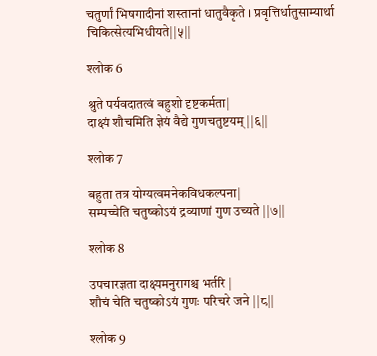चतुर्णां भिषगादीनां शस्तानां धातुवैकृते । प्रवृत्तिर्धातुसाम्यार्था चिकित्सेत्यभिधीयते||५||

श्लोक 6

श्रुते पर्यवदातत्वं बहुशो दृष्टकर्मता|
दाक्ष्यं शौचमिति ज्ञेयं वैद्ये गुणचतुष्टयम् ||६||

श्लोक 7

बहुता तत्र योग्यत्वमनेकविधकल्पना|
सम्पच्चेति चतुष्कोऽयं द्रव्याणां गुण उच्यते ||७||

श्लोक 8

उपचारज्ञता दाक्ष्यमनुरागश्च भर्तरि |
शौचं चेति चतुष्कोऽयं गुणः परिचरे जने ||८||

श्लोक 9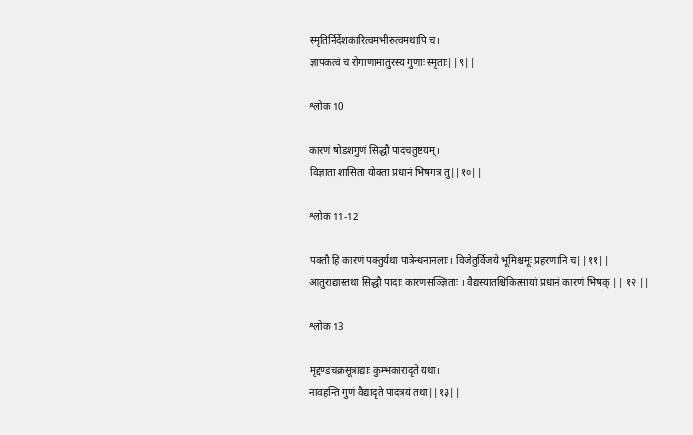स्मृतिर्निर्देशकारित्वमभीरुत्वमथापि च।
ज्ञापकत्वं च रोगाणामातुरस्य गुणाः स्मृताः||९||

श्लोक 10

कारणं षोडशगुणं सिद्धौ पादचतुष्टयम्।
विज्ञाता शासिता योक्ता प्रधानं भिषगत्र तु||१०||

श्लोक 11-12

पक्तौ हि कारणं पक्तुर्यथा पात्रेन्धनानलाः। विजेतुर्विजये भूमिश्चमूः प्रहरणानि च||११||
आतुराद्यास्तथा सिद्धौ पादाः कारणसञ्ज्ञिताः । वैद्यस्यातश्चिकित्सायां प्रधानं कारणं भिषक् || १२ ||

श्लोक 13

मृद्दण्डचक्रसूत्राद्याः कुम्भकारादृते यथा।
नावहन्ति गुणं वैद्यादृते पादत्रयं तथा||१३||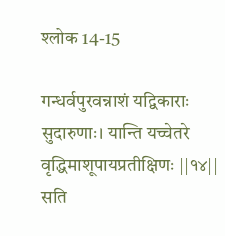श्लोक 14-15

गन्धर्वपुरवन्नाशं यद्विकाराः सुदारुणाः। यान्ति यच्चेतरे वृद्धिमाशूपायप्रतीक्षिणः ||१४||
सति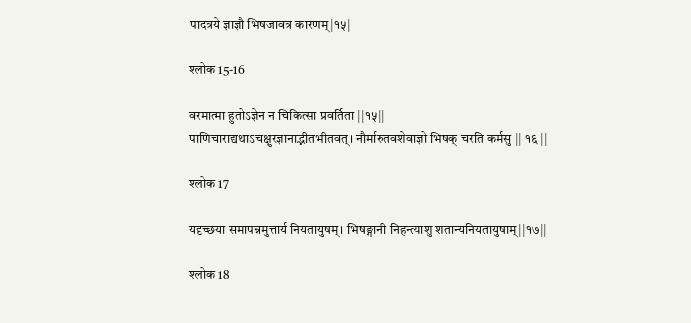पादत्रये ज्ञाज्ञौ भिषजावत्र कारणम्|१५|

श्लोक 15-16

वरमात्मा हुतोऽज्ञेन न चिकित्सा प्रवर्तिता ||१५||
पाणिचाराद्यथाऽचक्षुरज्ञानाद्भीतभीतवत्। नौर्मारुतवशेवाज्ञो भिषक् चरति कर्मसु || १६ ||

श्लोक 17

यदृच्छया समापन्नमुत्तार्य नियतायुषम्। भिषङ्गानी निहन्त्याशु शतान्यनियतायुषाम्||१७||

श्लोक 18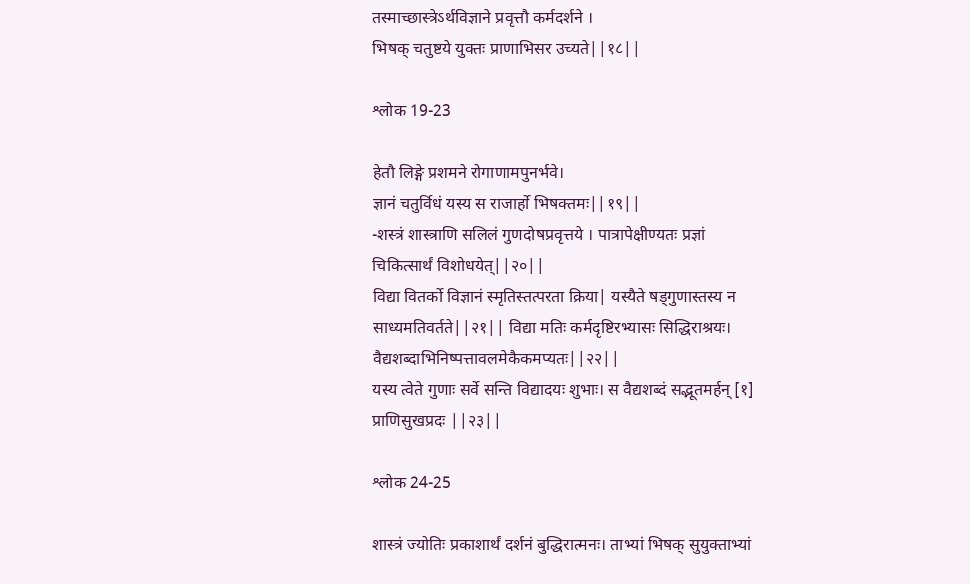तस्माच्छास्त्रेऽर्थविज्ञाने प्रवृत्तौ कर्मदर्शने ।
भिषक् चतुष्टये युक्तः प्राणाभिसर उच्यते||१८||

श्लोक 19-23

हेतौ लिङ्गे प्रशमने रोगाणामपुनर्भवे।
ज्ञानं चतुर्विधं यस्य स राजार्हो भिषक्तमः||१९||
-शस्त्रं शास्त्राणि सलिलं गुणदोषप्रवृत्तये । पात्रापेक्षीण्यतः प्रज्ञां चिकित्सार्थं विशोधयेत्||२०||
विद्या वितर्को विज्ञानं स्मृतिस्तत्परता क्रिया| यस्यैते षड्गुणास्तस्य न साध्यमतिवर्तते||२१|| विद्या मतिः कर्मदृष्टिरभ्यासः सिद्धिराश्रयः। वैद्यशब्दाभिनिष्पत्तावलमेकैकमप्यतः||२२||
यस्य त्वेते गुणाः सर्वे सन्ति विद्यादयः शुभाः। स वैद्यशब्दं सद्भूतमर्हन् [१] प्राणिसुखप्रदः ||२३||

श्लोक 24-25

शास्त्रं ज्योतिः प्रकाशार्थं दर्शनं बुद्धिरात्मनः। ताभ्यां भिषक् सुयुक्ताभ्यां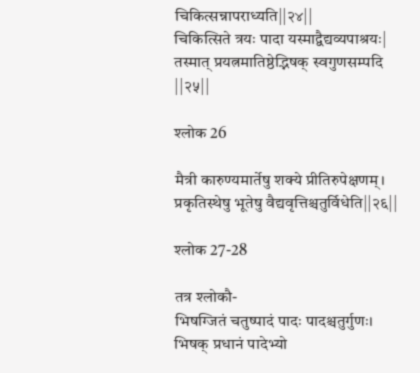चिकित्सन्नापराध्यति||२४||
चिकित्सिते त्रयः पादा यस्माद्वैद्यव्यपाश्रयः| तस्मात् प्रयत्नमातिष्ठेद्भिषक् स्वगुणसम्पदि ||२५||

श्लोक 26

मैत्री कारुण्यमार्तेषु शक्ये प्रीतिरुपेक्षणम्। प्रकृतिस्थेषु भूतेषु वैद्यवृत्तिश्चतुर्विधेति||२६||

श्लोक 27-28

तत्र श्लोकौ-
भिषग्जितं चतुष्पादं पादः पादश्चतुर्गुणः।
भिषक् प्रधानं पादेभ्यो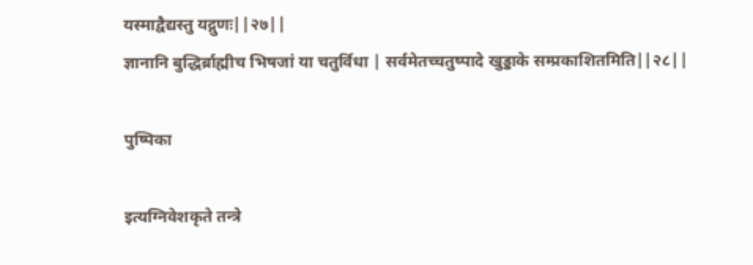यस्माद्वैद्यस्तु यद्गुणः||२७||
ज्ञानानि बुद्धिर्ब्राह्मीच भिषजां या चतुर्विधा | सर्वमेतच्चतुष्पादे खुड्डाके सम्प्रकाशितमिति||२८||

पुष्पिका

इत्यग्निवेशकृते तन्त्रे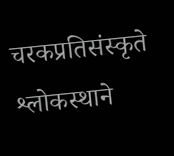चरकप्रतिसंस्कृते श्लोकस्थाने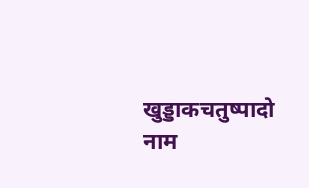खुड्डाकचतुष्पादो नाम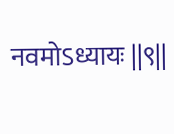नवमोऽध्यायः ||९||